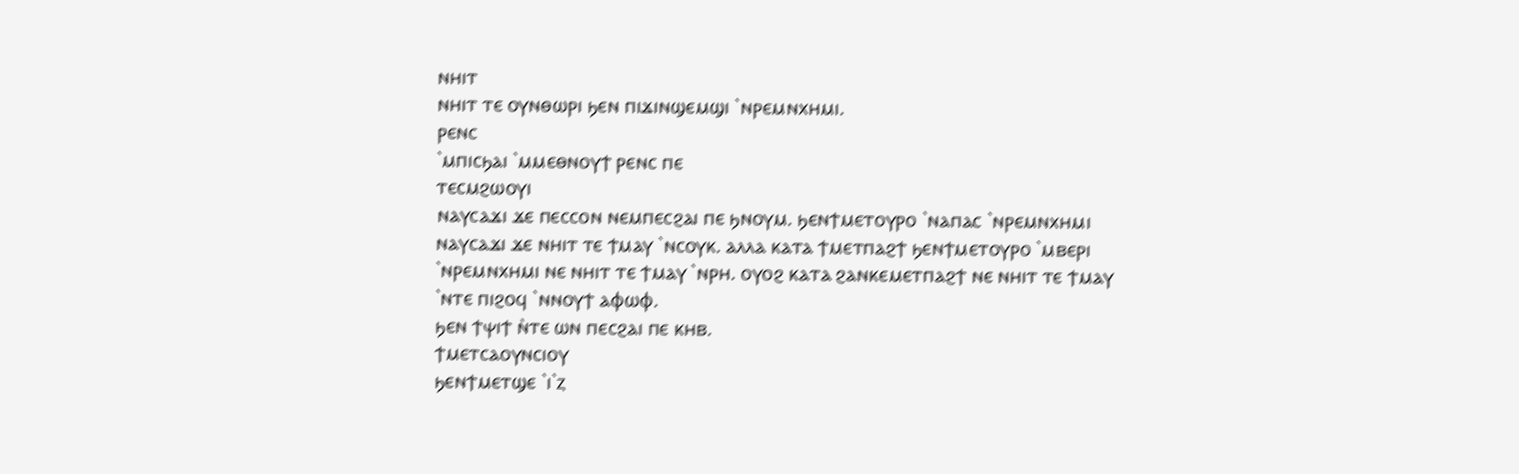ⲛⲏⲓⲧ
ⲛⲏⲓⲧ ⲧⲉ ⲟⲩⲛⲑⲱⲣⲓ ϧⲉⲛ ⲡⲓϫⲓⲛϣⲉⲙϣⲓ `ⲛⲣⲉⲙⲛⲭⲏⲙⲓ.
ⲣⲉⲛⲥ
`ⲙⲡⲓⲥϧⲁⲓ `ⲙⲙⲉⲑⲛⲟⲩϯ ⲣⲉⲛⲥ ⲡⲉ
ⲧⲉⲥⲙϩⲱⲟⲩⲓ
ⲛⲁⲩⲥⲁϫⲓ ϫⲉ ⲡⲉⲥⲥⲟⲛ ⲛⲉⲙⲡⲉⲥϩⲁⲓ ⲡⲉ ϧⲛⲟⲩⲙ. ϧⲉⲛϯⲙⲉⲧⲟⲩⲣⲟ `ⲛⲁⲡⲁⲥ `ⲛⲣⲉⲙⲛⲭⲏⲙⲓ ⲛⲁⲩⲥⲁϫⲓ ϫⲉ ⲛⲏⲓⲧ ⲧⲉ ϯⲙⲁⲩ `ⲛⲥⲟⲩⲕ. ⲁⲗⲗⲁ ⲕⲁⲧⲁ ϯⲙⲉⲧⲡⲁϩϯ ϧⲉⲛϯⲙⲉⲧⲟⲩⲣⲟ `ⲙⲃⲉⲣⲓ `ⲛⲣⲉⲙⲛⲭⲏⲙⲓ ⲛⲉ ⲛⲏⲓⲧ ⲧⲉ ϯⲙⲁⲩ `ⲛⲣⲏ. ⲟⲩⲟϩ ⲕⲁⲧⲁ ϩⲁⲛⲕⲉⲙⲉⲧⲡⲁϩϯ ⲛⲉ ⲛⲏⲓⲧ ⲧⲉ ϯⲙⲁⲩ `ⲛⲧⲉ ⲡⲓϩⲟϥ `ⲛⲛⲟⲩϯ ⲁⲫⲱⲫ.
ϧⲉⲛ ϯⲯⲓϯ ⲛ̀ⲧⲉ ⲱⲛ ⲡⲉⲥϩⲁⲓ ⲡⲉ ⲕⲏⲃ.
ϯⲙⲉⲧⲥⲁⲟⲩⲛⲥⲓⲟⲩ
ϧⲉⲛϯⲙⲉⲧϣⲉ `ⲓ`ⲍ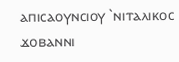ⲁⲡⲓⲥⲁⲟⲩⲛⲥⲓⲟⲩ `ⲛⲓⲧⲁⲗⲓⲕⲟⲥ ϫⲟⲃⲁⲛⲛⲓ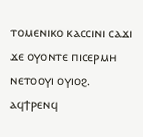ⲧⲟⲙⲉⲛⲓⲕⲟ ⲕⲁⲥⲥⲓⲛⲓ ⲥⲁϫⲓ ϫⲉ ⲟⲩⲟⲛⲧⲉ ⲡⲓⲥⲉⲣⲙⲏ ⲛⲉⲧⲟⲟⲩⲓ ⲟⲩⲓⲟϩ. ⲁϥϯⲣⲉⲛϥ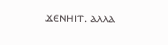ϫⲉⲛⲏⲓⲧ. ⲁⲗⲗⲁ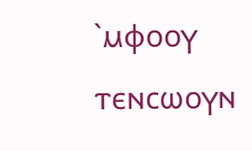`ⲙⲫⲟⲟⲩ ⲧⲉⲛⲥⲱⲟⲩⲛ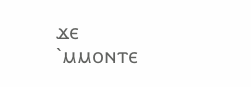ϫⲉ `ⲙⲙⲟⲛⲧⲉ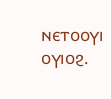ⲛⲉⲧⲟⲟⲩⲓ ⲟⲩⲓⲟϩ.